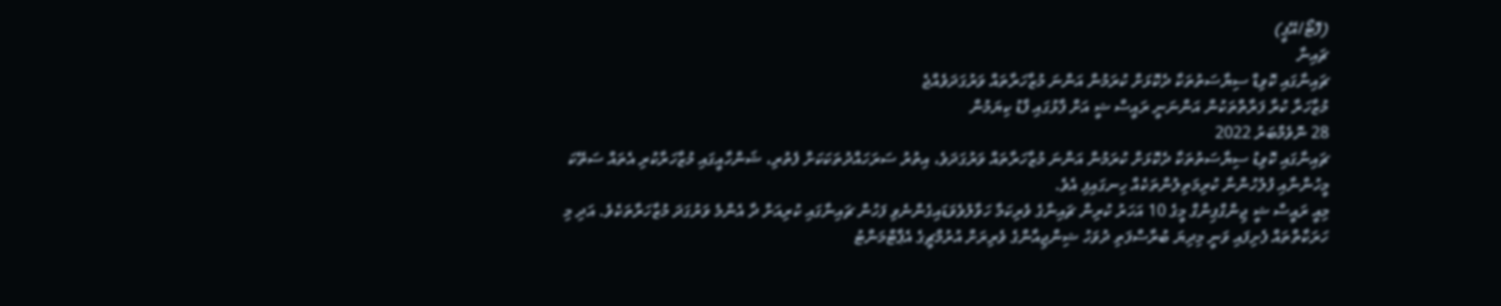(ފޮޓޯ/އޭޕީ)
ޗައިނާ
ޗައިނާގައި ކޮވިޑް ސިޔާސަތުތަކާ ދެކޮޅަށް ކުރަމުން އަންނަ މުޒާހަރާތައް ވަރުގަދަވެއްޖެ
މުޒާހަރާ ކުރާ ފަރާތްތަކުން އަންނަނީ ރައީސް ޝީ އަށް ފާޅުގައި ފާޑު ކިޔަމުން
28 ނޮވެމްބަރު 2022
ޗައިނާގައި ކޮވިޑު ސިޔާސަތުތަކާ ދެކޮޅަށް ކުރަމުން އަންނަ މުޒާހަރާތައް ވަރުގަދަވެ، އިތުރު ސަރަހައްދުތަކަކަށް ފެތުރި، ޝަންހާއީގައި މުޒާހަރާކުރި އެތައް ސަތޭކަ މީހުންނާއި ފުލުހުންނާ ކުރިމަތިލުންތަކެއް ހިނގައިފި އެވެ.
މިއީ ރައީސް ޝީ ޖިންގްޕިންގް މީގެ 10 އަހަރު ކުރިން ޗައިނާގެ ވެރިކަމާ ހަވާލުވެވަޑައިގެންނެވި ފަހުން ޗައިނާގައި ކުރިއަށް ދާ އެންމެ ވަރުގަދަ މުޒާހަރާތަކެވެ. އަދި މި ހަރަކާތްތައް ފެށިފައި ވަނީ މިދިޔަ ބުރާސްފަތި ދުވަހު ޝިންޖިއާންގެ ވެރިރަށް އުރުމްޗީގެ އެޕާޓްމަންޓު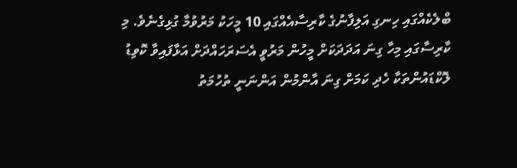ބްލެކެއްގައި ހިނގި އަލިފާނުގެ ކާރިސާއެއްގައި 10 މީހަކު މަރުވުމާ ގުޅިގެނެވެ. މި ކާރިސާގައި މިހާ ގިނަ އަދަދަކަށް މީހުން މަރުވީ އެސަރަހައްދަށް އަޅާފައިވާ ކޮވިޑު ލޮކްޑައުންތަކާ ހެދި ކަމަށް ގިނަ އާންމުން އަންނަނީ ތުހުމަތު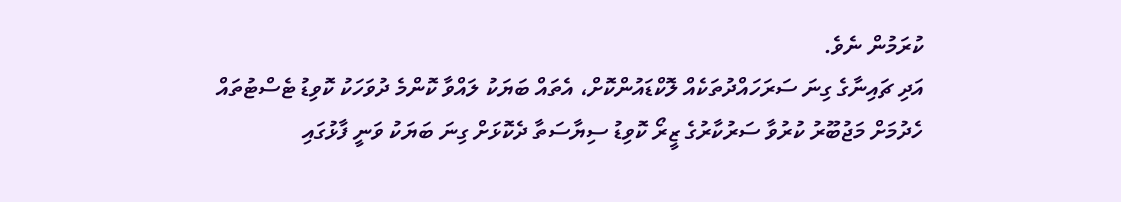ކުރަމުން ނެވެ.
އަދި ޗައިނާގެ ގިނަ ސަރަހައްދުތަކެއް ލޮކްޑައުންކޮށް، އެތައް ބަޔަކު ލައްވާ ކޮންމެ ދުވަހަކު ކޮވިޑު ޓެސްޓުތައް ހެދުމަށް މަޖުބޫރު ކުރުވާ ސަރުކާރުގެ ޒީރޯ ކޮވިޑު ސިޔާސަތާ ދެކޮޅަށް ގިނަ ބަޔަކު ވަނީ ފާޅުގައި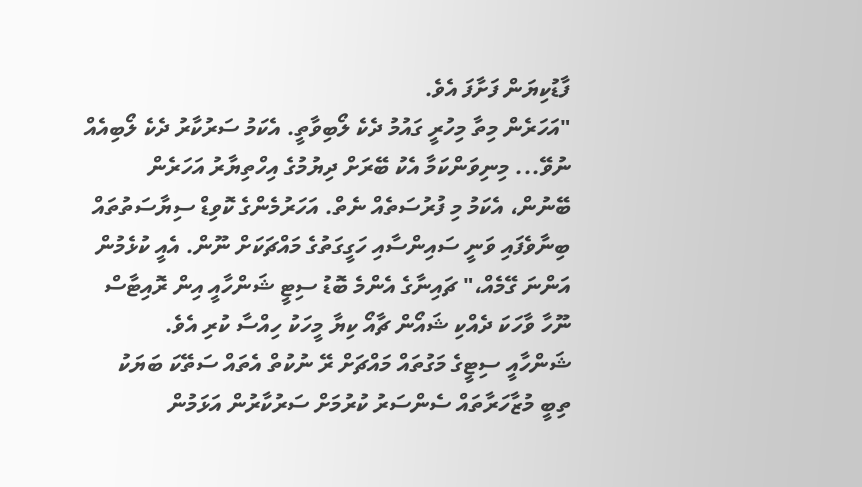ފާޑުކިޔަން ފަށާފަ އެވެ.
"އަހަރެން މިތާ މިހުރީ ގައުމު ދެކެ ލޯބިވާތީ. އެކަމު ސަރުކާރު ދެކެ ލޯބިއެއް ނުވޭ... މިނިވަންކަމާ އެކު ބޭރަށް ދިޔުމުގެ އިހްތިޔާރު އަހަރެން ބޭނުން، އެކަމު މި ފުރުސަތެއް ނެތް. އަހަރުމެންގެ ކޮވިޑް ސިޔާސަތުތައް ބިނާވެފައި ވަނީ ސައިންސާއި ހަގީގަތުގެ މައްޗަކަށް ނޫން. އެއީ ކުޅެމުން އަންނަ ގޭމެއް،" ޗައިނާގެ އެންމެ ބޮޑު ސިޓީ ޝަންހާއީ އިން ރޮއިޓާސް ނޫހާ ވާހަކަ ދެއްކި ޝައޯން ޗާއޯ ކިޔާ މީހަކު ހިއްސާ ކުރި އެވެ.
ޝަންހާއީ ސިޓީގެ މަގުތައް މައްޗަށް ރޭ ނުކުތް އެތައް ސަތޭކަ ބަޔަކު ތިބީ މުޒާހަރާތައް ސެންސަރު ކުރުމަށް ސަރުކާރުން އަޅަމުން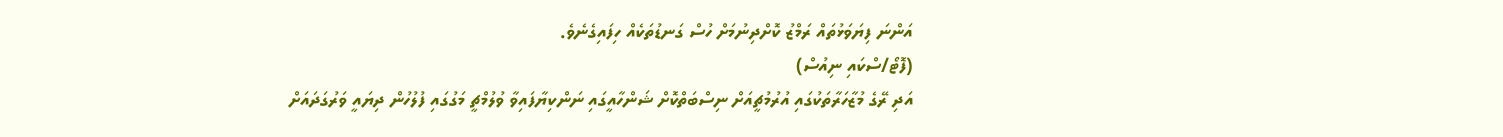އަންނަ ފިޔަވަޅުތައް ރަމްޒު ކޮށްދިނުމަށް ހުސް ގަނޑުތަކެއް ހިފައިގެނެވެ.
(ފޮޓޯ/ސްކައި ނިއުސް)
އަދި ރޭގެ މުޒާހަރާތަކުގައި އުރުމުޗީއަށް ނިސްބަތްކޮށް ޝަންހާއީގައި ނަންކިޔާފައިވާ ވުލުމްޗީ މަގުގައި ފުލުހުން ދިޔައީ ވަރުގަދައަށް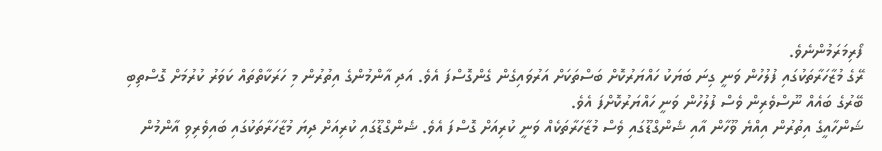ފޯރިމަރަމުންނެވެ.
ރޭގެ މުޒާހަރާތަކުގައި ފުލުހުން ވަނީ ގިނަ ބަޔަކު ހައްޔަރުކޮށް ބަސްތަކަށް އަރުވައިގެން ގެންގޮސްފަ އެވެ. އަދި އާންމުންގެ އިތުރުން މި ހަރަކާތްތައް ކަވަރު ކުރުމަށް ގޮސްތިބި ބޭރުގެ ބައެއް ނޫސްވެރިން ވެސް ފުލުހުން ވަނީ ހައްޔަރުކޮށްފަ އެވެ.
ޝަންހާއީގެ އިތުރުން އިއްޔެ ވޫހާން އާއި ޝެންގްޑޫގައި ވެސް މުޒާހަރާތަކެއް ވަނީ ކުރިއަށް ގޮސްފަ އެވެ. ޝެންގްޑޫގައި ކުރިއަށް ދިޔަ މުޒާހަރާތަކުގައި ބައިވެރިވި އާންމުން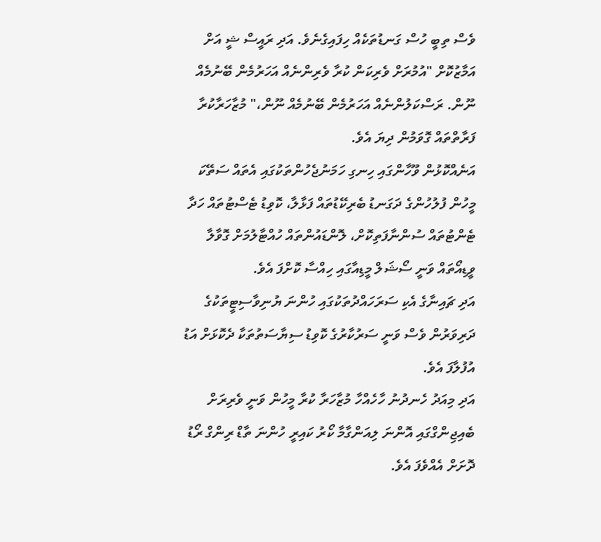ވެސް ތިބީ ހުސް ގަނޑުތަކެއް ހިފައިގެނެވެ. އަދި ރައީސް ޝީ އަށް އަމާޒުކޮށް "އުމުރަށް ވެރިކަން ކުރާ ވެރިންނެއް އަހަރުމެން ބޭނުމެއް ނޫން. ރަސްކަލުންނެއް އަހަރުމެން ބޭނުމެއް ނޫން،" މުޒާހަރާކުރާ ފަރާތްތައް ގޮވަމުން ދިޔަ އެވެ.
އަނެއްކޮޅުން ވޫހާންގައި ހިނގި ހަމަނުޖެހުންތަކުގައި އެތައް ސަތޭކަ މީހުން ފުލުހުންގެ ދަގަނޑު ބެރިކޭޑުތައް ފަޅާލާ، ކޮވިޑު ޓެސްޓުތައް ހަދާ ޓެންޓުތައް ސުންނާފަތިކޮށް، ލޮންޑައުންތައް ހުއްޓާލުމަށް ގޮވާލާ ވީޑިއޯތައް ވަނީ ސޯޝަލް މީޑިއާގައި ހިއްސާ ކޮށްފަ އެވެ.
އަދި ޗައިނާގެ އެކި ސަރަހައްދުތަކުގައި ހުންނަ ޔުނިވާސިޓީތަކުގެ ދަރިވަރުން ވެސް ވަނީ ސަރުކާރުގެ ކޮވިޑު ސިޔާސަތުތަކާ ދެކޮޅަށް އަޑު އުފުލާފަ އެވެ.
އަދި މިއަދު ހެނދުނު ހާހެއްހާ މުޒާހަރާ ކުރާ މީހުން ވަނީ ވެރިރަށް ބެއިޖިންގްގައި އޮންނަ ލިއަންގާމާ ކޯރު ކައިރީ ހުންނަ ތާޑް ރިންގް ރޯޑު ދޮށަށް އެއްވެފަ އެވެ.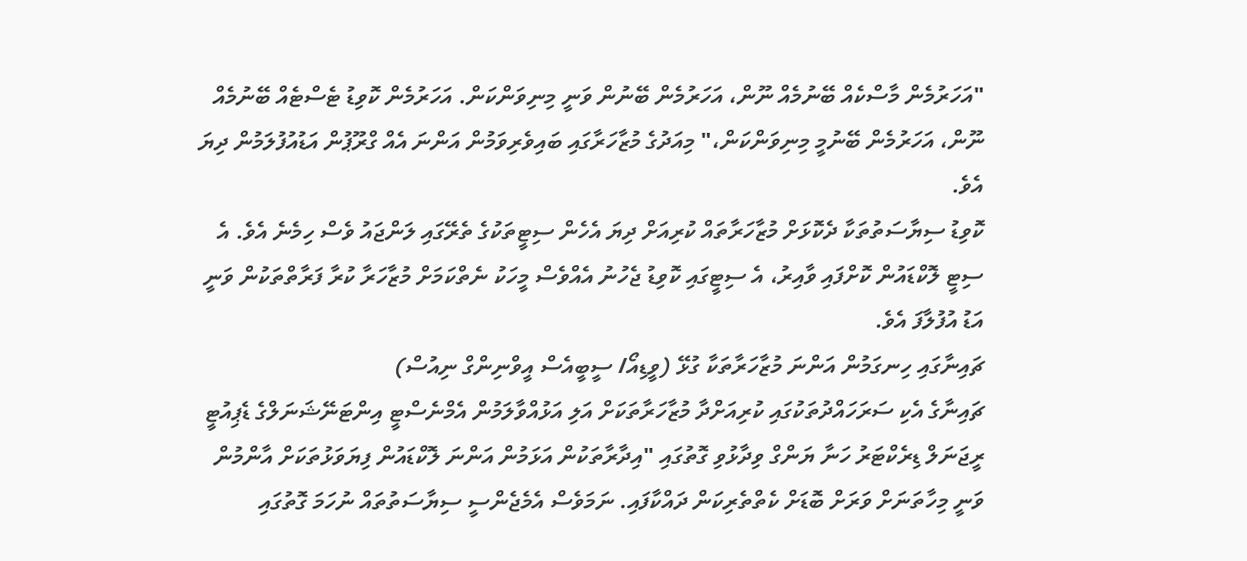"އަހަރުމެން މާސްކެއް ބޭނުމެއް ނޫން، އަހަރުމެން ބޭނުން ވަނީ މިނިވަންކަން. އަހަރުމެން ކޮވިޑު ޓެސްޓެއް ބޭނުމެއް ނޫން، އަހަރުމެން ބޭނުމީ މިނިވަންކަން،" މިއަދުގެ މުޒާހަރާގައި ބައިވެރިވަމުން އަންނަ އެއް ގްރޫޕުން އަޑުއުފުލަމުން ދިޔަ އެވެ.
ކޮވިޑު ސިޔާސަތުތަކާ ދެކޮޅަށް މުޒާހަރާތައް ކުރިއަށް ދިޔަ އެހެން ސިޓީތަކުގެ ތެރޭގައި ލަންޖައު ވެސް ހިމެނެ އެވެ. އެ ސިޓީ ލޮކްޑައުން ކޮށްފައި ވާއިރު، އެ ސިޓީގައި ކޮވިޑު ޖެހުނު އެއްވެސް މީހަކު ނެތްކަމަށް މުޒާހަރާ ކުރާ ފަރާތްތަކުން ވަނީ އަޑު އުފުލާފަ އެވެ.
ޗައިނާގައި ހިނގަމުން އަންނަ މުޒާހަރާތަކާ ގުޅޭ (ވީޑިއޯ/ ސީބީއެސް އީވްނިންގް ނިއުސް)
ޗައިނާގެ އެކި ސަރަހައްދުތަކުގައި ކުރިއަށްދާ މުޒާހަރާތަކަށް އަލި އަޅުއްވާލަމުން އެމްނެސްޓީ އިންޓަނޭޝަނަލްގެ ޑެޕިއުޓީ ރީޖަނަލް ޑިރެކްޓަރު ހަނާ ޔަންގް ވިދާޅުވި ގޮތުގައި "އިދާރާތަކުން އަޅަމުން އަންނަ ލޮކްޑައުން ފިޔަވަޅުތަކަށް އާންމުން ވަނީ މިހާތަނަށް ވަރަށް ބޮޑަށް ކެތްތެރިކަން ދައްކާފައި. ނަމަވެސް އެމެޖެންސީ ސިޔާސަތުތައް ނުހަމަ ގޮތުގައި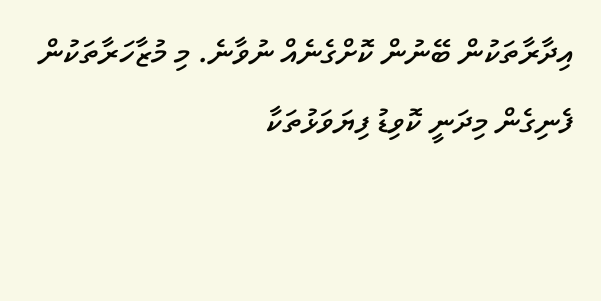އިދާރާތަކުން ބޭނުން ކޮށްގެނެއް ނުވާނެ. މި މުޒާހަރާތަކުން ފެނިގެން މިދަނީ ކޮވިޑު ފިޔަވަޅުތަކާ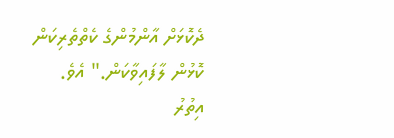ދެކޮޅަށް އާންމުންގެ ކެތްތެރިކަން ކޮޅުން ލާފައިވާކަން." އެވެ.
އިތުރު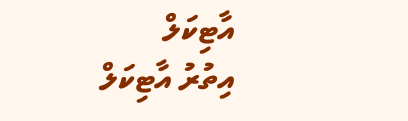އާޓިކަލް
އިތުރު އާޓިކަލް